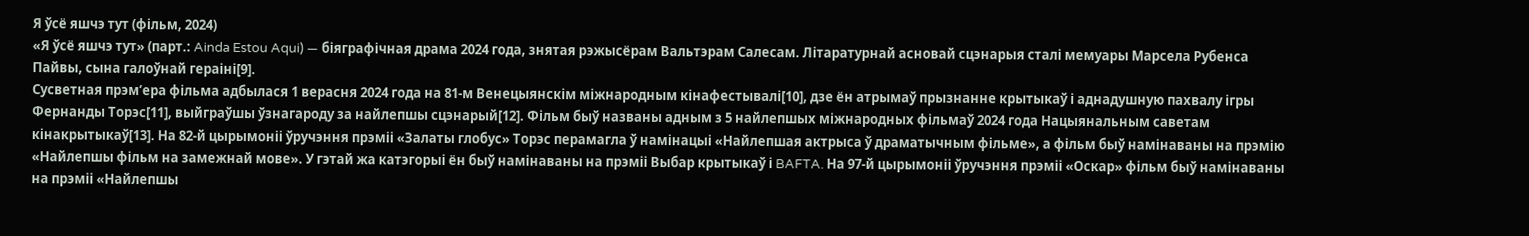Я ўсё яшчэ тут (фільм, 2024)
«Я ўсё яшчэ тут» (парт.: Ainda Estou Aqui) — біяграфічная драма 2024 года, знятая рэжысёрам Вальтэрам Салесам. Літаратурнай асновай сцэнарыя сталі мемуары Марсела Рубенса Пайвы, сына галоўнай гераіні[9].
Сусветная прэм’ера фільма адбылася 1 верасня 2024 года на 81-м Венецыянскім міжнародным кінафестывалі[10], дзе ён атрымаў прызнанне крытыкаў і аднадушную пахвалу ігры Фернанды Торэс[11], выйграўшы ўзнагароду за найлепшы сцэнарый[12]. Фільм быў названы адным з 5 найлепшых міжнародных фільмаў 2024 года Нацыянальным саветам кінакрытыкаў[13]. На 82-й цырымоніі ўручэння прэміі «Залаты глобус» Торэс перамагла ў намінацыі «Найлепшая актрыса ў драматычным фільме», а фільм быў намінаваны на прэмію «Найлепшы фільм на замежнай мове». У гэтай жа катэгорыі ён быў намінаваны на прэміі Выбар крытыкаў і BAFTA. На 97-й цырымоніі ўручэння прэміі «Оскар» фільм быў намінаваны на прэміі «Найлепшы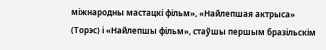міжнародны мастацкі фільм», «Найлепшая актрыса» (Торэс) і «Найлепшы фільм», стаўшы першым бразільскім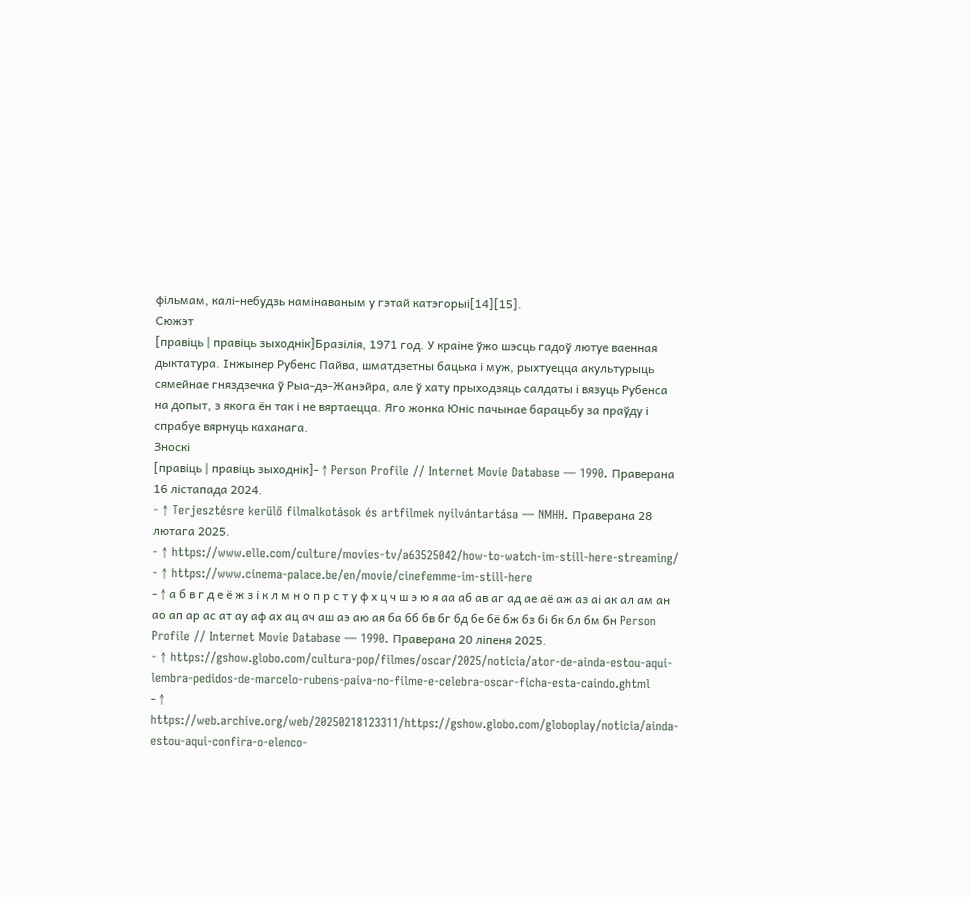фільмам, калі-небудзь намінаваным у гэтай катэгорыі[14][15].
Сюжэт
[правіць | правіць зыходнік]Бразілія, 1971 год. У краіне ўжо шэсць гадоў лютуе ваенная дыктатура. Інжынер Рубенс Пайва, шматдзетны бацька і муж, рыхтуецца акультурыць сямейнае гняздзечка ў Рыа-дэ-Жанэйра, але ў хату прыходзяць салдаты і вязуць Рубенса на допыт, з якога ён так і не вяртаецца. Яго жонка Юніс пачынае барацьбу за праўду і спрабуе вярнуць каханага.
Зноскі
[правіць | правіць зыходнік]- ↑ Person Profile // Internet Movie Database — 1990. Праверана 16 лістапада 2024.
- ↑ Terjesztésre kerülő filmalkotások és artfilmek nyilvántartása — NMHH. Праверана 28 лютага 2025.
- ↑ https://www.elle.com/culture/movies-tv/a63525042/how-to-watch-im-still-here-streaming/
- ↑ https://www.cinema-palace.be/en/movie/cinefemme-im-still-here
- ↑ а б в г д е ё ж з і к л м н о п р с т у ф х ц ч ш э ю я аа аб ав аг ад ае аё аж аз аі ак ал ам ан ао ап ар ас ат ау аф ах ац ач аш аэ аю ая ба бб бв бг бд бе бё бж бз бі бк бл бм бн Person Profile // Internet Movie Database — 1990. Праверана 20 ліпеня 2025.
- ↑ https://gshow.globo.com/cultura-pop/filmes/oscar/2025/noticia/ator-de-ainda-estou-aqui-lembra-pedidos-de-marcelo-rubens-paiva-no-filme-e-celebra-oscar-ficha-esta-caindo.ghtml
- ↑ https://web.archive.org/web/20250218123311/https://gshow.globo.com/globoplay/noticia/ainda-estou-aqui-confira-o-elenco-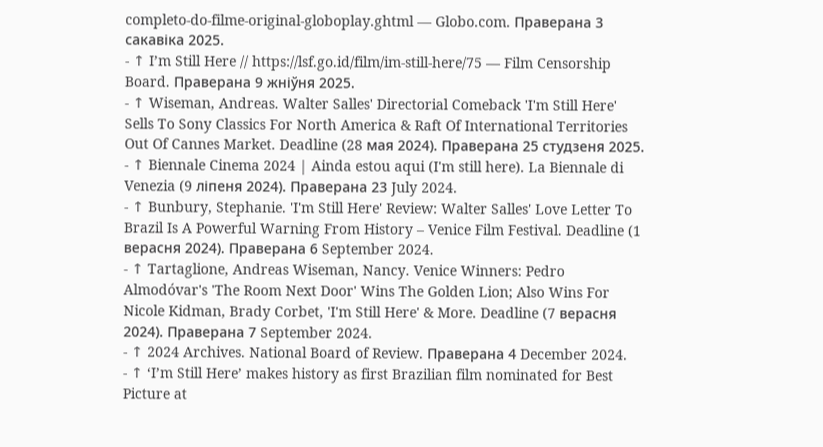completo-do-filme-original-globoplay.ghtml — Globo.com. Праверана 3 сакавіка 2025.
- ↑ I’m Still Here // https://lsf.go.id/film/im-still-here/75 — Film Censorship Board. Праверана 9 жніўня 2025.
- ↑ Wiseman, Andreas. Walter Salles' Directorial Comeback 'I'm Still Here' Sells To Sony Classics For North America & Raft Of International Territories Out Of Cannes Market. Deadline (28 мая 2024). Праверана 25 студзеня 2025.
- ↑ Biennale Cinema 2024 | Ainda estou aqui (I'm still here). La Biennale di Venezia (9 ліпеня 2024). Праверана 23 July 2024.
- ↑ Bunbury, Stephanie. 'I'm Still Here' Review: Walter Salles' Love Letter To Brazil Is A Powerful Warning From History – Venice Film Festival. Deadline (1 верасня 2024). Праверана 6 September 2024.
- ↑ Tartaglione, Andreas Wiseman, Nancy. Venice Winners: Pedro Almodóvar's 'The Room Next Door' Wins The Golden Lion; Also Wins For Nicole Kidman, Brady Corbet, 'I'm Still Here' & More. Deadline (7 верасня 2024). Праверана 7 September 2024.
- ↑ 2024 Archives. National Board of Review. Праверана 4 December 2024.
- ↑ ‘I’m Still Here’ makes history as first Brazilian film nominated for Best Picture at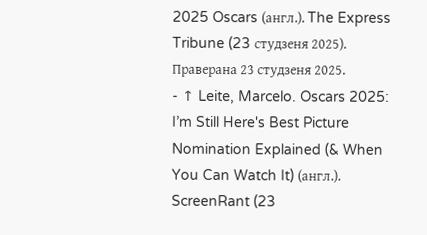2025 Oscars (англ.). The Express Tribune (23 студзеня 2025). Праверана 23 студзеня 2025.
- ↑ Leite, Marcelo. Oscars 2025: I’m Still Here's Best Picture Nomination Explained (& When You Can Watch It) (англ.). ScreenRant (23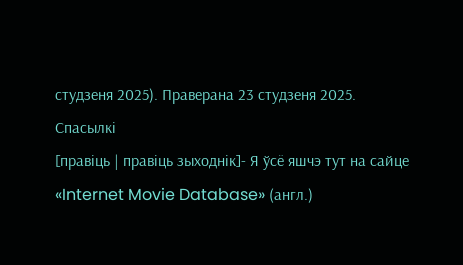студзеня 2025). Праверана 23 студзеня 2025.
Спасылкі
[правіць | правіць зыходнік]- Я ўсё яшчэ тут на сайце «Internet Movie Database» (англ.)